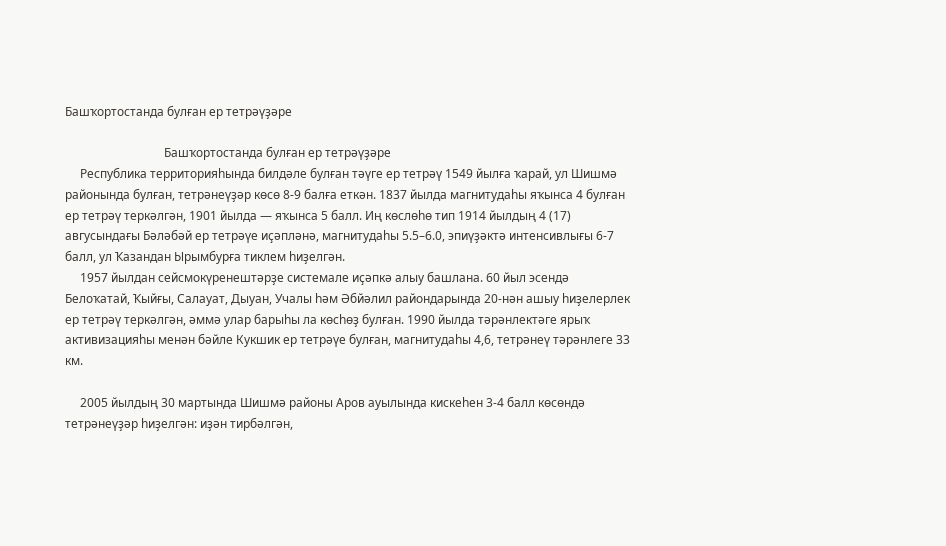Башҡортостанда булған ер тетрәүҙәре

                                 Башҡортостанда булған ер тетрәүҙәре
     Республика территорияһында билдәле булған тәүге ер тетрәү 1549 йылға ҡарай, ул Шишмә районында булған, тетрәнеүҙәр көсө 8-9 балға еткән. 1837 йылда магнитудаһы яҡынса 4 булған ер тетрәү теркәлгән, 1901 йылда — яҡынса 5 балл. Иң көслөһө тип 1914 йылдың 4 (17) авгусындағы Бәләбәй ер тетрәүе иҫәпләнә, магнитудаһы 5.5–6.0, эпиүҙәктә интенсивлығы 6-7 балл, ул Ҡазандан Ырымбурға тиклем һиҙелгән.
     1957 йылдан сейсмокүренештәрҙе системале иҫәпкә алыу башлана. 60 йыл эсендә Белоҡатай, Ҡыйғы, Салауат, Дыуан, Учалы һәм Әбйәлил райондарында 20-нән ашыу һиҙелерлек ер тетрәү теркәлгән, әммә улар барыһы ла көсһөҙ булған. 1990 йылда тәрәнлектәге ярыҡ активизацияһы менән бәйле Кукшик ер тетрәүе булған, магнитудаһы 4,6, тетрәнеү тәрәнлеге 33 км.

     2005 йылдың 30 мартында Шишмә районы Аров ауылында кискеһен 3-4 балл көсөндә тетрәнеүҙәр һиҙелгән: иҙән тирбәлгән,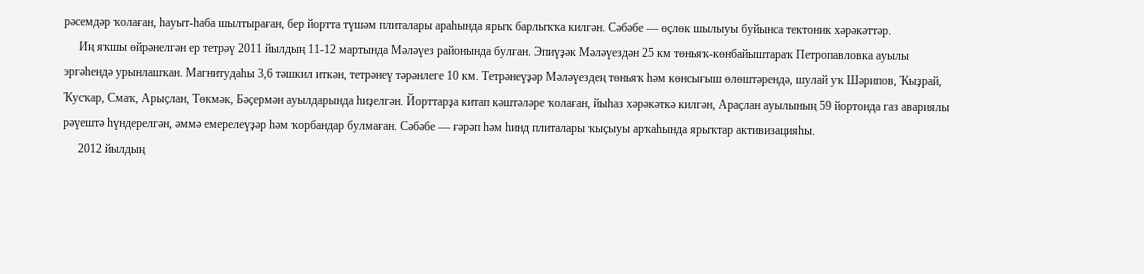рәсемдәр ҡолаған, һауыт-һаба шылтыраған, бер йортта түшәм плиталары араһында ярыҡ барлыҡҡа килгән. Сәбәбе — өҫлөк шылыуы буйынса тектоник хәрәкәттәр.
     Иң яҡшы өйрәнелгән ер тетрәү 2011 йылдың 11-12 мартында Мәләүез районында булған. Эпиүҙәк Мәләүездән 25 км төньяҡ-көнбайыштараҡ Петропавловка ауылы эргәһендә урынлашҡан. Магнитудаһы 3,6 тәшкил иткән, тетрәнеү тәрәнлеге 10 км. Тетрәнеүҙәр Мәләүездең төньяҡ һәм көнсығыш өлөштәрендә, шулай уҡ Шәрипов, Ҡыҙрай, Ҡусҡар, Смаҡ, Арыҫлан, Төкмәк, Бәҫермән ауылдарында һиҙелгән. Йорттарҙа китап кәштәләре ҡолаған, йыһаз хәрәкәткә килгән, Араҫлан ауылының 59 йортонда газ авариялы рәүештә һүндерелгән, әммә емерелеүҙәр һәм ҡорбандар булмаған. Сәбәбе — ғәрәп һәм һинд плиталары ҡыҫыуы арҡаһында ярыҡтар активизацияһы.
     2012 йылдың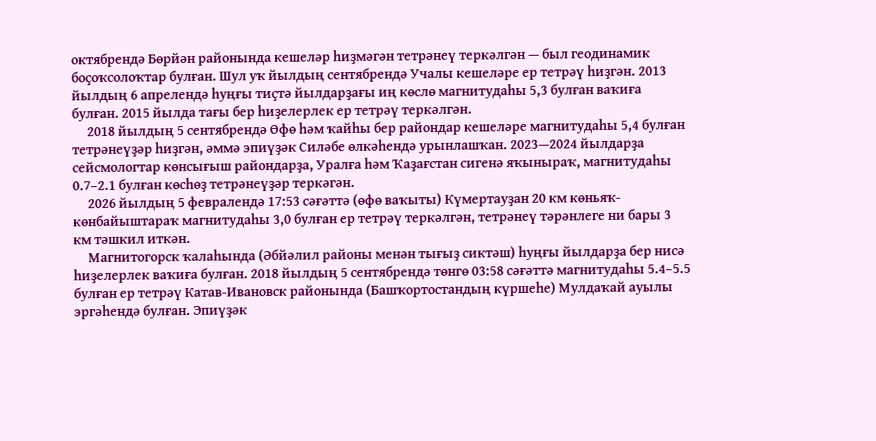октябрендә Бөрйән районында кешеләр һиҙмәгән тетрәнеү теркәлгән — был геодинамик боҫоҡсолоҡтар булған. Шул уҡ йылдың сентябрендә Учалы кешеләре ер тетрәү һиҙгән. 2013 йылдың 6 апрелендә һуңғы тиҫтә йылдарҙағы иң көслө магнитудаһы 5,3 булған ваҡиға булған. 2015 йылда тағы бер һиҙелерлек ер тетрәү теркәлгән.
     2018 йылдың 5 сентябрендә Өфө һәм ҡайһы бер райондар кешеләре магнитудаһы 5,4 булған тетрәнеүҙәр һиҙгән, әммә эпиүҙәк Силәбе өлкәһендә урынлашҡан. 2023—2024 йылдарҙа сейсмологтар көнсығыш райондарҙа, Уралға һәм Ҡаҙағстан сигенә яҡыныраҡ, магнитудаһы 0.7–2.1 булған көсһөҙ тетрәнеүҙәр теркәгән.
     2026 йылдың 5 февралендә 17:53 сәғәттә (өфө ваҡыты) Күмертауҙан 20 км көньяҡ-көнбайыштараҡ магнитудаһы 3,0 булған ер тетрәү теркәлгән, тетрәнеү тәрәнлеге ни бары 3 км тәшкил иткән.
     Магнитогорск ҡалаһында (Әбйәлил районы менән тығыҙ сиктәш) һуңғы йылдарҙа бер нисә һиҙелерлек ваҡиға булған. 2018 йылдың 5 сентябрендә төнгө 03:58 сәғәттә магнитудаһы 5.4–5.5 булған ер тетрәү Катав-Ивановск районында (Башҡортостандың күршеһе) Мулдаҡай ауылы эргәһендә булған. Эпиүҙәк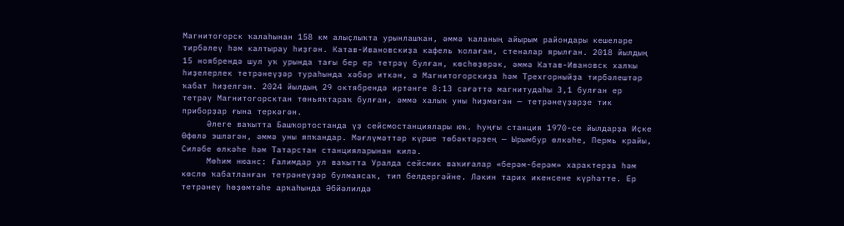Магнитогорск ҡалаһынан 158 км алыҫлыҡта урынлашҡан, әммә ҡаланың айырым райондары кешеләре тирбәлеү һәм калтырау һиҙгән. Катав-Ивановскиҙа кафель ҡолаған, стеналар ярылған. 2018 йылдың 15 ноябрендә шул уҡ урында тағы бер ер тетрәү булған, көсһөҙөрәк, әммә Катав-Ивановск халҡы һиҙелерлек тетрәнеүҙәр тураһында хәбәр иткән, ә Магнитогорскиҙа һәм Трехгорныйҙа тирбәлештәр ҡабат һиҙелгән. 2024 йылдың 29 октябрендә иртәнге 8:13 сәғәттә магнитудаһы 3,1 булған ер тетрәү Магнитогорсктан төньяҡтараҡ булған, әммә халыҡ уны һиҙмәгән — тетрәнеүҙәрҙе тик приборҙар ғына теркәгән.
     Әлеге ваҡытта Башҡортостанда үҙ сейсмостанциялары юҡ. Һуңғы станция 1970-се йылдарҙа Иҫке Өфөлә эшләгән, әммә уны япҡандар. Мәғлүмәттәр күрше төбәктәрҙең — Ырымбур өлкәһе, Пермь крайы, Силәбе өлкәһе һәм Татарстан станцияларынан килә.
     Мөһим нюанс: Ғалимдар ул ваҡытта Уралда сейсмик ваҡиғалар «берәм-берәм» характерҙа һәм көслө ҡабатланған тетрәнеүҙәр булмаясаҡ, тип белдергәйне. Ләкин тарих икенсене күрһәтте. Ер тетрәнеү һөҙөмтәһе арҡаһында Әбйәлилдә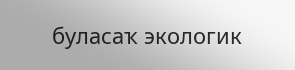буласаҡ экологик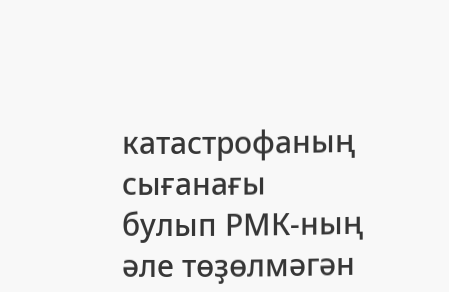катастрофаның сығанағы булып РМК-ның әле төҙөлмәгән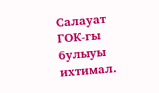Салауат ГОК-гы булыуы ихтимал.